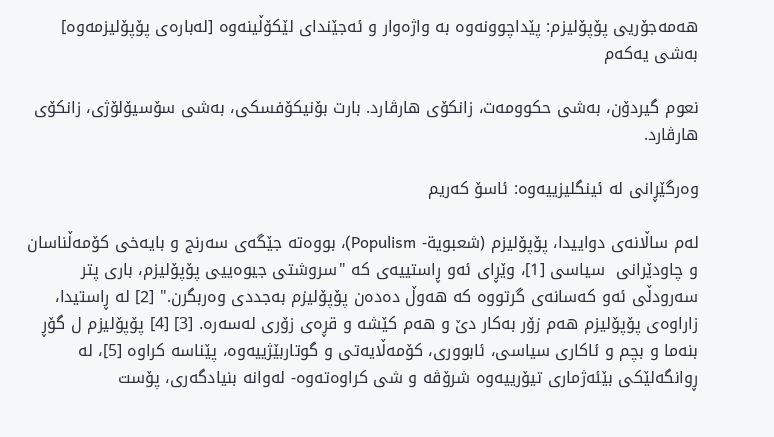هه‌مه‌جۆريى پۆپۆليزم: پێداچوونه‌وه‌ به‌ واژه‌وار و ئه‌جێنداى لێكۆڵينه‌وه‌ [له‌باره‌ى پۆپۆليزمه‌وه‌] بەشی یەکەم

نعوم گيردۆن، به‌شى حكوومه‌ت، زانكۆى هارڤارد. بارت بۆنيكۆفسكى، به‌شى سۆسيۆلۆژى، زانكۆى هارڤارد.

وەرگێڕانی لە ئینگلیزییەوە: ئاسۆ کەریم

له‌م ساڵانه‌ى دواييدا، پۆپۆليزم (شعبوية- Populism)، بووه‌ته‌ جێگه‌ى سه‌رنج و بايه‌خى كۆمه‌ڵناسان و چاودێرانى  سياسى [1]، وێڕاى ئه‌و ڕاستييه‌ى كه‌ "سروشتى جيوه‌يیى پۆپۆليزم، بارى پتر سه‌رودڵى ئه‌و كه‌سانه‌ى گرتووه‌ كه‌ هه‌وڵ ده‌ده‌ن پۆپۆليزم به‌جددى وه‌ربگرن." [2] له‌ ڕاستيدا، زاراوه‌ى پۆپۆليزم هه‌م زۆر به‌كار دێ ‌و هه‌م كێشه‌ و قڕه‌ى زۆرى له‌سه‌ره. [3] [4] پۆپۆليزم ل گۆڕ بنه‌ما و بچم و ئاكار‌ى سياسى، ئابوورى، كۆمه‌ڵايه‌تى و گوتاربێژييه‌وه‌، پێناسه‌ كراوه‌ [5]، له‌ ڕوانگه‌لێكى بێئه‌ژمارى تيۆرييه‌وه‌ شرۆڤه‌ و شی كراوه‌ته‌وه‌- له‌وانه‌ بنيادگه‌رى، پۆست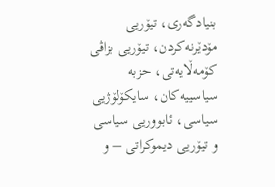بنيادگه‌رى، تيۆريى مۆدێرنه‌كردن، تيۆريى بزاڤى كۆمه‌ڵايه‌تى، حزبه‌ سياسییه‌كان، سايكۆلۆژیى سياسى، ئابووريى سياسى و تيۆريى ديموكراتى – و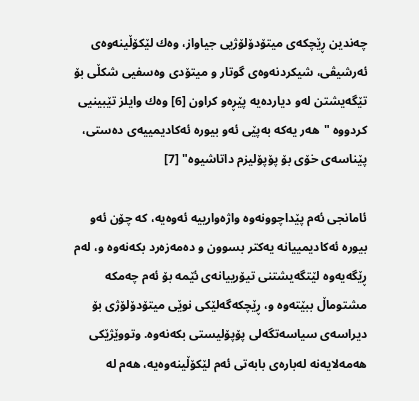چه‌ندين ڕێچكه‌ى ميتۆدۆلۆژيى جياواز، وه‌ك لێكۆڵينه‌وه‌ى ئه‌رشيڤى، شيكردنه‌وه‌ى گوتار و ميتۆدى وه‌سفيى شكڵى بۆ تێگه‌يشتن له‌و ديارده‌يه‌ پێڕه‌و كراون‌ [6] وه‌ك وايلز تێبينیى كردووه‌ "هه‌ر يه‌كه‌ به‌پێى ئه‌و بيوره‌ ئه‌كاديمييه‌ى ده‌ستى، پێناسه‌ى خۆى بۆ پۆپۆليزم داتاشيوه‌‌" [7]

ئامانجى ئه‌م پێداچوونه‌وه‌ واژه‌وارييه‌‌ ئه‌وه‌يه،‌ كه‌ چۆن ئه‌و بيوره‌ ئه‌كاديمييانه‌ يه‌كتر بسوون و ده‌مه‌زه‌رد بكه‌نه‌وه‌ و، له‌م ڕێگه‌يه‌وه‌ لێتگه‌يشتنى تيۆرييانه‌ى ئێمه‌ بۆ ئه‌م چه‌مكه‌ مشتوماڵ ببێته‌وه ‌و، ڕێچكه‌گه‌لێكى نوێى ميتۆدۆلۆژى بۆ ديراسه‌ى سياسه‌تگه‌لى پۆپۆليستى بكه‌نه‌وه‌. وتووێژێكى هه‌مه‌لايه‌نه‌ له‌باره‌ى بابه‌تى ئه‌م لێكۆڵينه‌وه‌يه‌، هه‌م له‌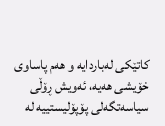كاتێكى له‌باردايه ‌و هه‌م پاساوى خۆيشى هه‌يه‌، ئه‌ویش ڕۆڵى سياسه‌تگه‌لى پۆپۆليستييه‌ له‌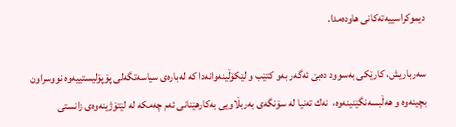ديموكراسییه‌ته‌كانى هاوده‌مدا.

سه‌رباريش، كارێكى به‌سوود ده‌بێ ئه‌گه‌ر به‌و كتێب و لێكۆڵينه‌وانه‌دا كه‌ له‌باره‌ى سياسه‌تگه‌لى پۆپۆليستييه‌وه‌ نووسراون بچينه‌وه‌ و هه‌ڵبسه‌نگێنينه‌وه‌،  نه‌ك ته‌نيا له سۆنگه‌ى به‌ربڵاويى به‌كارهێنانى ئه‌م چه‌مكه‌ له‌ لێتۆژينه‌وه‌ى زانستى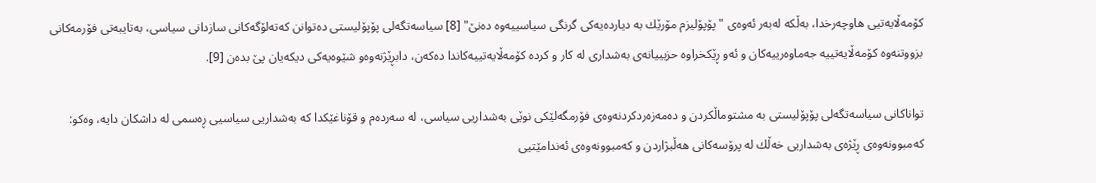كۆمه‌ڵايه‌تيى هاوچه‌رخدا، به‌ڵكه‌ له‌به‌ر ئه‌وه‌ى‌ "پۆپۆليزم مۆرێك به‌‌ ديارده‌يه‌كى گرنگى سياسييه‌وه‌ ده‌نێ" [8] سياسه‌تگه‌لى پۆپۆليستى ده‌توانن كه‌ته‌لۆگه‌كانى سازدانى سياسى، به‌تايبه‌تى فۆرمه‌كانى بزووتنه‌وه‌ كۆمه‌ڵايه‌تييه‌ جه‌ماوه‌رييه‌كان و ئه‌و ڕێكخراوه‌ حزبييانه‌ى به‌شدارى له‌ كار و كرده‌ كۆمه‌ڵايه‌تييه‌كاندا ده‌كه‌ن، دابڕێژنه‌وه‌و شێوه‌يه‌كى ديكه‌يان پێ بده‌ن [9].

تواناكانى سياسه‌تگه‌لى پۆپۆليستى به‌ مشتوماڵكردن و ده‌مه‌زه‌ردكردنه‌وه‌ى فۆرمگه‌لێكى نوێى به‌شداريى سياسى، له‌ سه‌رده‌م و قۆناغێكدا كه‌ به‌شداريى سياسيى ڕه‌سمى له‌ داشكان دايه‌‌، وه‌كو: كه‌مبوونه‌وه‌ى ڕێژه‌ى به‌شداريى خه‌ڵك له‌ پرۆسه‌كانى هه‌ڵبژاردن و كه‌مبوونه‌وه‌ى ئه‌ندامێتيى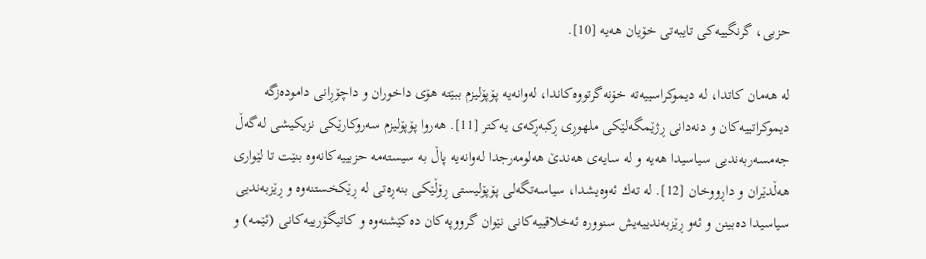حزبى، گرنگييه‌كى تايبه‌تى خۆيان هه‌يه‌ [10].

له ‌هه‌مان كاتدا، له‌ ديموكراسییه‌ته‌ خۆنه‌گرتووه‌كاندا، له‌وانه‌يه‌ پۆپۆليزم ببێته‌ هۆى داخوران و داچۆڕانى داموده‌زگه‌ ديموكراتييه‌كان و دنه‌دانى ڕژێمگه‌لێكى ملهوڕى ڕكبه‌ڕكه‌ى يه‌كتر [11]. هه‌روا پۆپۆليزم سه‌روكارێكى نزيكيشى له‌گه‌ڵ جه‌مسه‌ربه‌نديى سياسيدا هه‌يه ‌و له‌ سايه‌ى هه‌ندێ هه‌لومه‌رجدا له‌وانه‌يه‌ پاڵ به‌ سيسته‌مه‌ حزبييه‌كانه‌وه‌ بنێت تا لێوارى هه‌ڵدێران و داڕووخان [12]. له ‌ته‌ك ئه‌وه‌یشدا، سياسه‌تگه‌لى پۆپۆليستى ڕۆڵێكى بنه‌ڕه‌تى له‌ ڕێكخستنه‌وه‌ و ڕێزبه‌نديى‌ سياسيدا ده‌بينن و ئه‌و ڕێزبه‌ندييه‌یش سنووره‌ ئه‌خلاقييه‌كانى نێوان گرووپه‌كان ده‌كێشنه‌وه‌‌ و كاتيگۆرييه‌كانى (ئێمه‌) و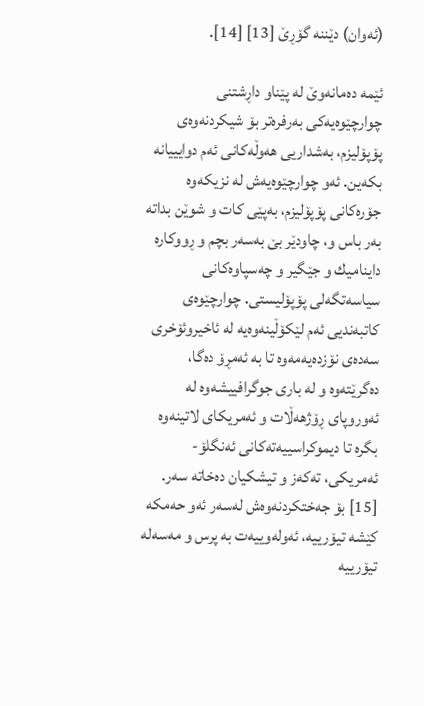(ئه‌وان) دێننه‌‌ گۆڕێ [13] [14].

ئێمه‌ ده‌مانه‌وێ له‌ پێناو داڕشتنى چوارچێوه‌يه‌كى به‌رفره‌تر بۆ شيكردنه‌وه‌ى پۆپۆليزم، به‌شداريى هه‌وڵه‌كانى ئه‌م دوايیيانه‌ بكه‌ين. ئه‌و چوارچێوه‌يه‌ش له‌ نزيكه‌وه‌ جۆره‌كانى پۆپۆليزم، به‌پێى كات و شوێن بداته‌‌ به‌ر باس و، چاودێر بێ به‌سه‌ر بچم و ڕووكاره‌ دايناميك و جێگير و چه‌سپاوه‌كانى سياسه‌تگه‌لى پۆپۆليستى. چوارچێوه‌ى كاتبه‌نديى ئه‌م لێكۆڵينه‌وه‌يه‌ له‌ ئاخيروئۆخرى سه‌ده‌ى نۆزده‌یه‌مه‌وه‌ تا به ئه‌‌مڕۆ ده‌گا، ده‌گرێته‌وه ‌و له‌ بارى جوگرافيیشه‌وه‌ له‌ ئه‌وروپاى ڕۆژهه‌ڵات و ئه‌مريكاى لاتينه‌وه‌ بگره‌ تا دیموكراسییه‌ته‌كانى ئه‌نگلۆ- ئه‌مريكى، ته‌كه‌ز و تيشكيان ده‌خاته‌ سه‌ر. [15] بۆ جه‌ختكردنه‌وه‌ش له‌سه‌ر ئه‌و حه‌مكه‌ كێشه‌ تيۆرييه‌، ئه‌وله‌ویيه‌ت به‌ پرس و مه‌سه‌له‌ تيۆرييه‌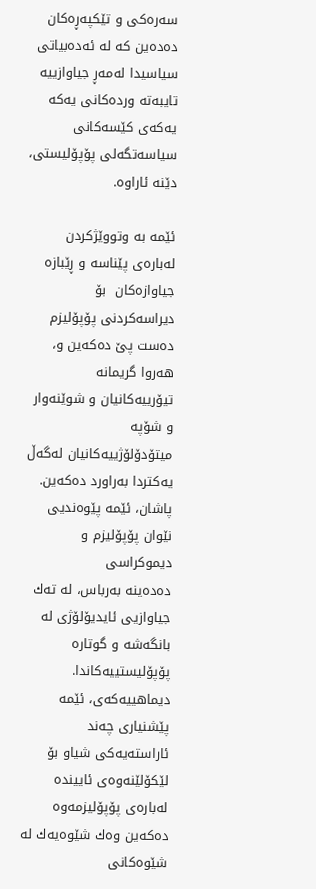سه‌ره‌كى و تێكپه‌ڕه‌كان ده‌ده‌ين كه‌ له‌ ئه‌ده‌بياتى سياسيدا له‌مه‌ڕ جياوازييه‌ تايبه‌ته‌ ورده‌كانى يه‌كه‌ يه‌كه‌ى كێسه‌كانى سياسه‌تگه‌لى پۆپۆليستى، دێنه‌ ئاراوه‌.

ئێمه‌ به‌ وتووێژكردن له‌باره‌ى پێناسه‌ و ڕێبازه‌ جياوازه‌كان  بۆ ديراسه‌كردنى پۆپۆليزم ده‌ست پێ ده‌كه‌ين و، هه‌روا گريمانه‌ تيۆرييه‌كانيان و شوێنه‌وار و شۆپه‌‌ ميتۆدۆلۆژييه‌كانيان له‌گه‌ڵ يه‌كتردا به‌راورد ده‌كه‌ين. پاشان، ئێمه‌ پێوه‌نديى نێوان پۆپۆليزم و ديموكراسى ده‌ده‌ينه ‌به‌رباس، له ‌ته‌ك جياوازيى ئايديۆلۆژى له‌ بانگه‌شه و گوتاره‌‌ پۆپۆليستییه‌كاندا. ديماهييه‌كه‌ى، ئێمه‌ پێشنيارى چه‌ند ئاراسته‌يه‌كى شياو بۆ لێكۆلێنه‌وه‌ى ئايینده‌ له‌باره‌ى پۆپۆليزمه‌وه‌ ده‌كه‌ين وه‌ك شێوه‌يه‌ك له‌ شێوه‌كانى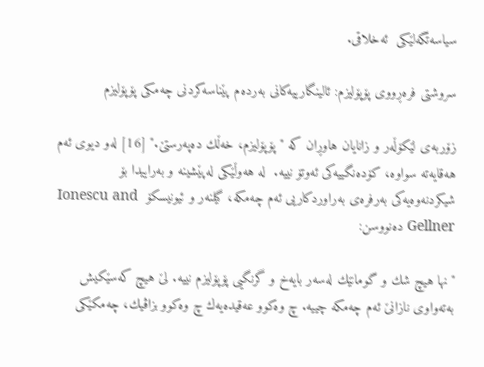سياسه‌تگه‌لێكى  ئه‌خلاقى.

سروشتى فره‌ڕووى پۆپۆليزم: ئالينگارييه‌كانى به‌رده‌م پێناسه‌كردنى چه‌مكى پۆپۆليزم‌

زۆربه‌ى لێكۆڵه‌ر و زانايان هاوڕان كه‌ "پۆپۆليزم، خه‌ڵك ده‌په‌رستێ." [16] له‌و ديوى ئه‌م هه‌قايه‌ته‌ سواوه‌، كۆده‌نگييه‌كى ئه‌وتۆ نييه‌.  له‌ هه‌وڵێكى له‌پێشينه‌ و به‌راييدا بۆ  شيكردنه‌وه‌يه‌كى به‌رفره‌ى به‌راوردكاریى ئه‌م چه‌مكه‌، گيلنه‌ر و ئيونيسكۆ  Ionescu and Gellner ده‌نووسن:

"نها هيچ شك و گومانێك له‌سه‌ر بايه‌خ و گرنگيى پۆپۆليزم نييه‌. لێ هيچ كه‌سێكيش به‌ته‌واوى نازانێ ئه‌م چه‌مكه‌ چييه‌. چ وه‌كوو عه‌قيده‌يه‌ك چ وه‌كوو بزاڤيك، چه‌مكێكى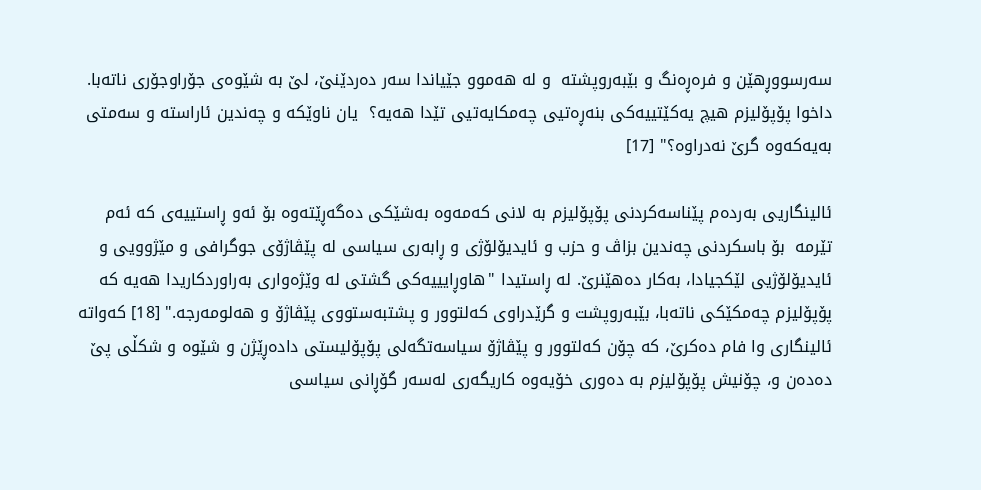سه‌رسووڕهێن و فره‌ڕه‌نگ و بێبه‌روپشته‌  و له‌ هه‌موو جێياندا سه‌ر ده‌ردێنێ، لێ به ‌شێوه‌ى جۆراوجۆرى ناته‌با. داخوا پۆپۆليزم هيچ يه‌كێتييه‌كى بنه‌ڕه‌تيى چه‌مكايه‌تیى تێدا هه‌يه‌‌؟  يان ناوێكه‌ و چه‌ندين ئاراسته‌ و سه‌متى به‌يه‌كه‌وه‌ گرێ نه‌دراوه‌؟" [17]

ئالينگاريى به‌رده‌م پێناسه‌كردنى پۆپۆليزم به ‌لانى كه‌مه‌وه‌ به‌شێكى ده‌گه‌ڕێته‌وه‌ بۆ ئه‌و ڕاستييه‌ى كه‌ ئه‌م تێرمه‌  بۆ باسكردنى چه‌ندين بزاڤ و حزب و ئايديۆلۆژی و ڕابه‌رى سياسى له‌ پێڤاژۆى جوگرافى و مێژوويى و ئايديۆلۆژیی لێكجيادا، به‌كار ده‌هێنرێ. له‌ ڕاستيدا "هاوڕاييیه‌كى گشتى له‌ وێژه‌وارى به‌راوردكاريدا هه‌يه‌ كه‌ پۆپۆليزم چه‌مكێكى ناته‌با، بێبه‌روپشت و گرێدراوى كه‌لتوور و پشتبه‌ستووى پێڤاژۆ و هه‌لومه‌رجه‌." [18] كه‌واته‌ ئالينگارى وا فام ده‌كرێ، كه‌ چۆن كه‌لتوور و پێڤاژۆ سياسه‌تگه‌لى‌ پۆپۆليستى داده‌ڕێژن و شێوه‌ و شكڵى پێ ده‌ده‌ن و، چۆنيش پۆپۆليزم به‌ ده‌ورى خۆيه‌وه‌ كاريگه‌رى له‌سه‌ر گۆڕانى سياسى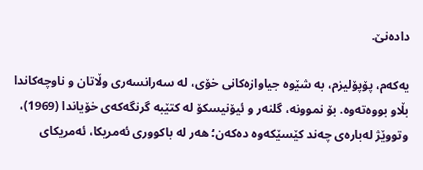داده‌نێ.

يه‌كه‌م، پۆپۆليزم، به ‌شێوه‌ جياوازه‌كانى خۆى، له‌ سه‌رانسه‌رى وڵاتان و ناوچه‌كاندا بڵاو بووه‌ته‌وه‌. بۆ نموونه‌، گلنه‌ر و ئيۆنيسكۆ له‌ كتێبه‌ گرنگه‌كه‌ى خۆياندا (1969)، وتووێژ له‌باره‌ى چه‌ند كێسێكه‌وه‌ ده‌كه‌ن؛ هه‌ر له‌ باكوورى ئه‌مريكا، ئه‌مريكاى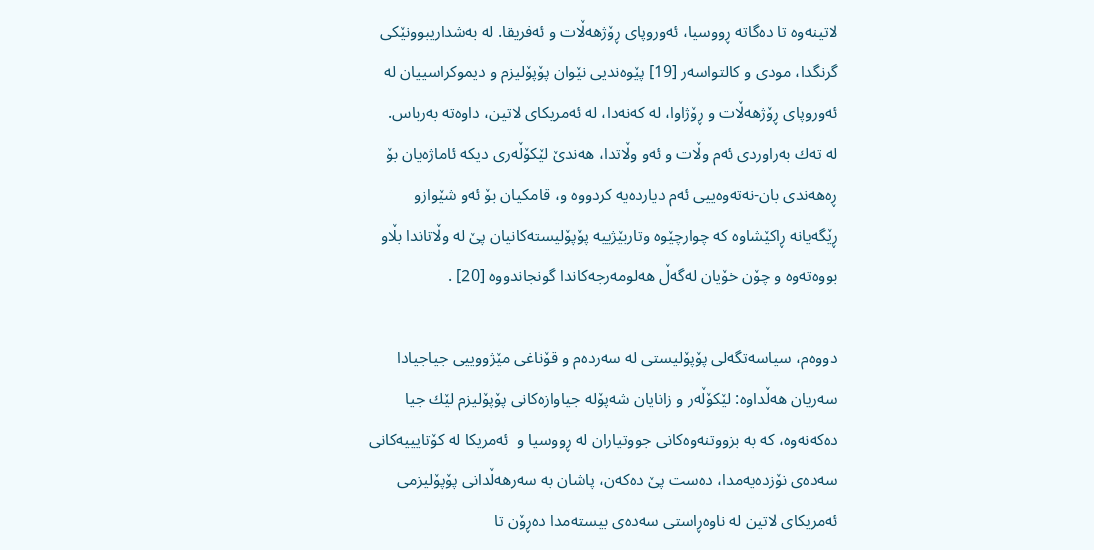لاتينه‌وه‌ تا ده‌گاته‌ ڕووسيا، ئه‌وروپاى ڕۆژهه‌ڵات و ئه‌فريقا. له‌ به‌شداريبوونێكى گرنگدا، مودى و كالتواسه‌ر [19] پێوه‌نديى نێوان پۆپۆليزم و ديموكراسييان له‌ ئه‌وروپاى ڕۆژهه‌ڵات و ڕۆژاوا، له‌ كه‌نه‌دا، له‌ ئه‌مريكاى لاتين، داوه‌ته‌ به‌رباس. له ‌ته‌ك به‌راوردى ئه‌م وڵات و ئه‌و وڵاتدا، هه‌ندێ لێكۆڵه‌رى ديكه‌ ئاماژه‌يان بۆ ڕه‌هه‌ندى بان-نه‌ته‌وه‌يیى ئه‌م ديارده‌يه‌ كردووه ‌و، قامكيان بۆ ئه‌و شێوازو ڕێگه‌يانه ڕاكێشاوه‌ كه‌ چوارچێوه‌ وتاربێژييه‌‌ پۆپۆليسته‌كانيان پێ له‌ وڵاتاندا بڵاو بووه‌ته‌وه ‌‌و چۆن خۆيان له‌گه‌ڵ هه‌لومه‌رجه‌كاندا گونجاندووه [20] .

دووه‌م، سياسه‌تگه‌لى پۆپۆليستى له‌ سه‌رده‌م و قۆناغى مێژوويیى جياجيادا سه‌ريان هه‌ڵداوه‌: لێكۆڵه‌ر و زانايان شه‌پۆله‌ جياوازه‌كانى پۆپۆليزم لێك جيا ده‌كه‌نه‌وه‌، كه‌ به‌ بزووتنه‌وه‌كانى جووتياران له‌ ڕووسيا و  ئه‌مريكا له‌ كۆتاييیه‌كانى سه‌ده‌ى نۆزده‌یه‌مدا، ده‌ست پێ ده‌كه‌ن، پاشان به‌ سه‌رهه‌ڵدانى پۆپۆليزمى ئه‌مريكاى لاتين له‌ ناوه‌ڕاستى سه‌ده‌ى بيسته‌مدا ده‌ڕۆن تا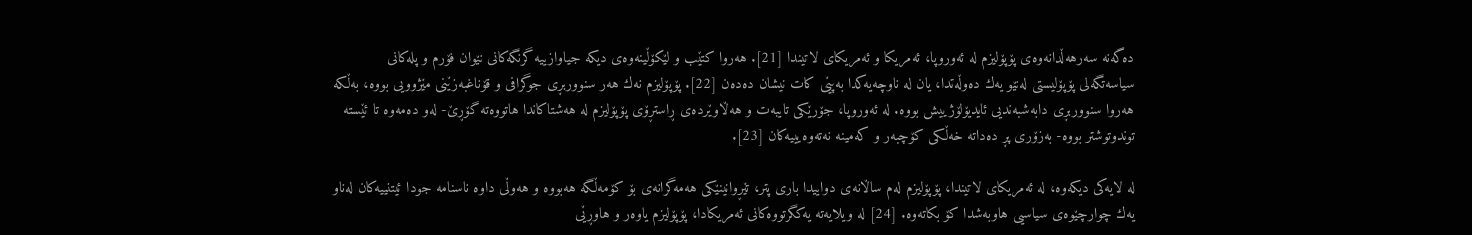ده‌گه‌نه‌‌ سه‌رهه‌ڵدانه‌وه‌ى پۆپۆليزم له‌ ئه‌وروپا، ئه‌مريكا و ئه‌مريكاى لاتيندا [21]. هه‌روا كتێب و لێكۆڵينه‌وه‌ى ديكه‌ جياوازييه‌ گرنگه‌كانى نێوان فۆرم و پله‌كانى سياسه‌تگه‌لى پۆپۆليستى له‌نێو يه‌ك ده‌وڵه‌تدا، يان له‌ ناوچه‌يه‌كدا به‌پێى كات نيشان ده‌ده‌ن [22]. پۆپۆليزم نه‌ك هه‌ر سنووربڕى جو‌گرافى و قۆناغبه‌زێنى مێژوويى بووه‌، به‌ڵكه‌ هه‌روا سنووربڕى دابه‌شبه‌نديى ئايديۆلۆژیيش بووه‌‌. له‌ ئه‌وروپا، جۆرێكى تايبه‌ت و هه‌ڵاوێرده‌ى ڕاستڕۆى پۆپۆليزم له‌ هه‌شتاكاندا هاتووه‌ته‌ گۆڕێ- له‌و ده‌مه‌وه‌ تا ئێسته‌ توندوتوشتر بووه‌- به‌زۆرى پڕ ده‌داته‌ خه‌ڵكى كۆچبه‌ر و كه‌مينه‌ نه‌ته‌وه‌يیيه‌كان [23].

له ‌لايه‌كى ديكه‌وه،‌ له‌ ئه‌مريكاى لاتيندا، پۆپۆليزم له‌م ساڵانه‌ى دواييدا بارى پتر، تێڕوانينێكى هه‌مه‌گرانه‌ى بۆ كۆمه‌ڵگه‌ هه‌بووه‌ و هه‌وڵی داوه‌ ناسنامه‌ جودا ئيتنييه‌كان له‌ناو يه‌ك چوارچێوه‌ى سياسيى هاوبه‌شدا كۆ بكاته‌وه‌. [24] له‌ ويلايه‌ته‌ يه‌كگرتووه‌كانى ئه‌مريكادا، پۆپۆليزم ياوه‌ر و هاوڕێى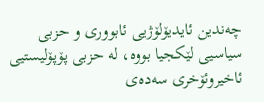چه‌ندين ئايديۆلۆژیى ئابوورى و حزبى سياسيى لێكجيا بووه‌، له‌ حزبى پۆپۆليستیى ئاخيروئۆخرى سه‌ده‌ى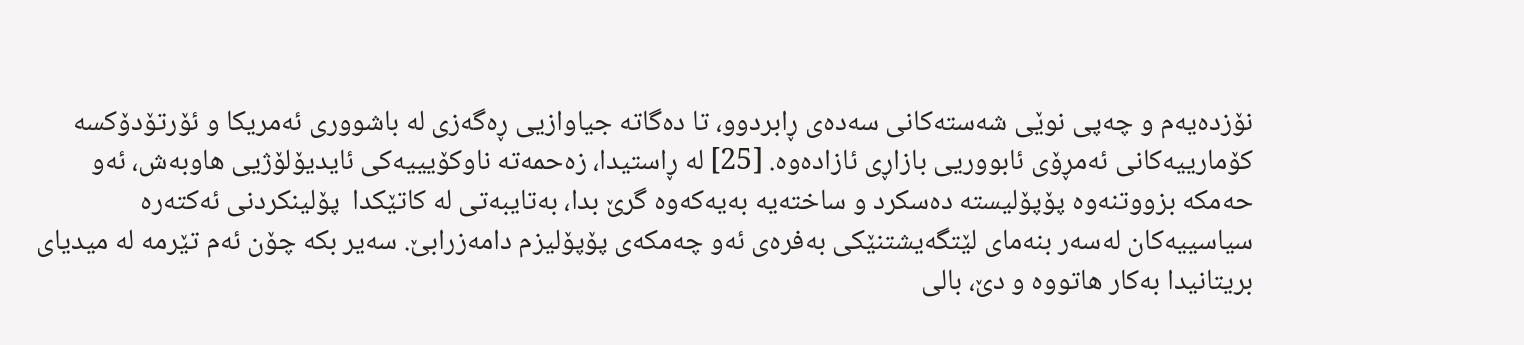نۆزده‌یه‌م و چه‌پى نوێى شه‌سته‌كانى سه‌ده‌ى ڕابردوو، تا ده‌گاته‌ جياوازيى ڕه‌گه‌زى له‌ باشوورى ئه‌مريكا و ئۆرتۆدۆكسه‌ كۆمارييه‌كانى ئه‌مڕۆى ئابووريى بازاڕى ئازاده‌وه‌. [25] له ‌ڕاستيدا، زه‌حمه‌ته‌ ناوكۆييیه‌كى ئايديۆلۆژيى هاوبه‌ش، ئه‌و حه‌مكه‌ بزووتنه‌وه‌ پۆپۆليسته‌ ده‌سكرد و ساخته‌يه‌ به‌يه‌كه‌وه‌ گرێ بدا، به‌تايبه‌تى له ‌كاتێكدا  پۆلينكردنى ئه‌كته‌ره‌ سياسييه‌كان له‌سه‌ر بنه‌ماى لێتگه‌يشتنێكى به‌فره‌ى ئه‌و چه‌مكه‌ى پۆپۆليزم دامه‌زرابێ. سه‌ير بكه‌ چۆن ئه‌م تێرمه‌ له‌ ميدياى بريتانيدا به‌كار هاتووه ‌و دێ، بالى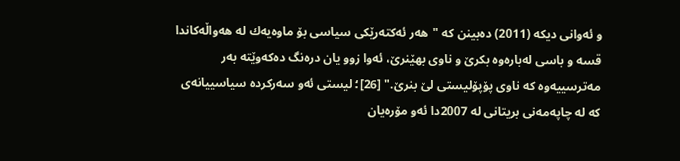و ئه‌وانى ديكه‌ (2011) ده‌بينن‌ كه‌ "هه‌ر ئه‌كته‌رێكى سياسى بۆ ماوه‌يه‌ك له‌ هه‌واڵه‌كاندا قسه‌ و باسى له‌باره‌وه‌ بكرێ و ناوى بهێنرێ، ئه‌وا زوو يان دره‌نگ ده‌كه‌وێته‌ به‌ر مه‌ترسييه‌وه‌ كه‌ ناوى پۆپۆليستى لێ بنرێ." [26]؛ ليستى ئه‌و سه‌ركرده‌ سياسييانه‌ى كه‌ له‌ چاپه‌مه‌نى بريتانى له‌ 2007دا ئه‌و مۆره‌يان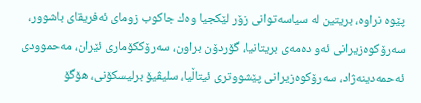پێوه ‌نراوه‌، بريتين له‌ سياسه‌توانى زۆر لێكجيا وه‌ك جاكوب زوماى ئه‌فريقاى باشوور، سه‌رۆكوه‌زيرانى ئه‌و ده‌مه‌ى بريتانيا، گۆردۆن براون، سه‌رۆككۆمارى ئێران، مه‌حموودى ئه‌حمه‌دینه‌ژاد، سه‌رۆكوه‌زيرانى پێشووترى ئيتاڵيا، سليڤيۆ برليسكۆنى، هۆگۆ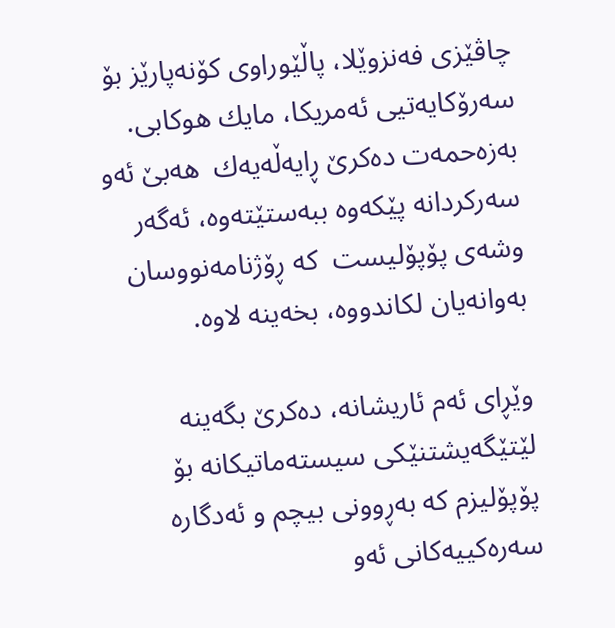چاڤێزى فه‌نزوێلا، پاڵێوراوى كۆنه‌پارێز بۆ سه‌رۆكايه‌تيى ئه‌مريكا، مايك هوكابى. به‌زه‌حمه‌ت ده‌كرێ ڕايه‌ڵه‌يه‌ك  هه‌بێ ئه‌و سه‌ركردانه‌‌ پێكه‌وه‌ ببه‌ستێته‌وه‌، ئه‌گه‌ر وشه‌ى پۆپۆليست  كه‌ ڕۆژنامه‌نووسان به‌وانه‌يان لكاندووه‌، بخه‌ينه‌ لاوه‌.

وێڕاى ئه‌م ئاريشانه‌، ده‌كرێ بگه‌ينه‌ لێتێگه‌يشتنێكى سيسته‌ماتيكانه‌ بۆ پۆپۆليزم كه‌ به‌ڕوونى بيچم و ئه‌دگاره‌ سه‌ره‌كييه‌كانى ئه‌و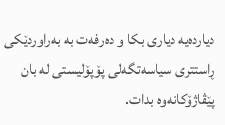ديارده‌يه‌ ديارى بكا و ده‌رفه‌ت به‌ به‌راوردێكى ڕاستترى سياسه‌تگه‌لى‌ پۆپۆليستى له‌ بان پێڤاژۆكانه‌وه‌ بدات.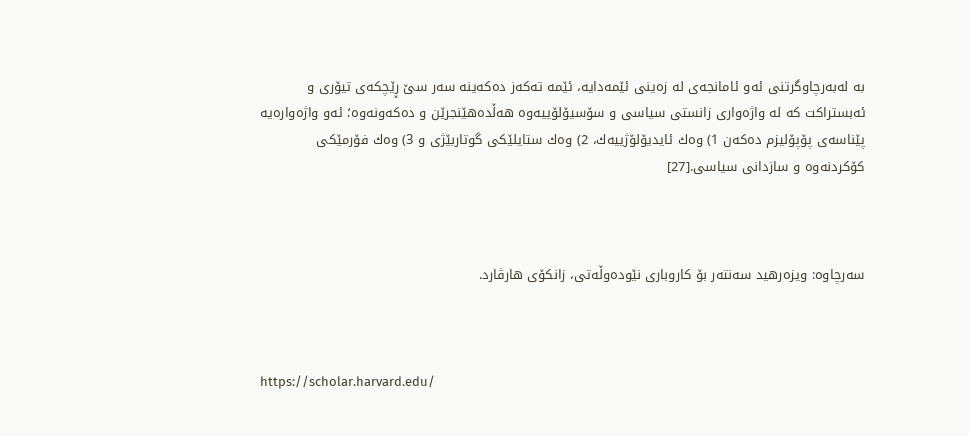به ‌له‌به‌رچاوگرتنى ئه‌و ئامانجه‌ى له‌ زه‌ينى ئێمه‌دايه‌، ئێمه‌ ته‌كه‌ز ده‌كه‌ينه‌ سه‌ر سێ ڕێچكه‌ى تيۆرى و ئه‌بستراكت كه‌ له‌ واژه‌وارى زانستى سياسى و سۆسيۆلۆییه‌وه‌ هه‌ڵده‌هێنجرێن و ده‌كه‌ونه‌وه‌؛ ئه‌و واژه‌واره‌يه‌ پێناسه‌ى پۆپۆليزم ده‌كه‌ن 1) وه‌ك ئايديۆلۆژييه‌ك، 2) وه‌ك ستايلێكى گوتاربێژى و 3) وه‌ك فۆرمێكى كۆكردنه‌وه ‌و سازدانى سياسى.[27]



سه‌رچاوه‌: ويزه‌رهيد سه‌نته‌ر بۆ كاروبارى نێوده‌وڵه‌تى، زانكۆى هارڤارد.



https://scholar.harvard.edu/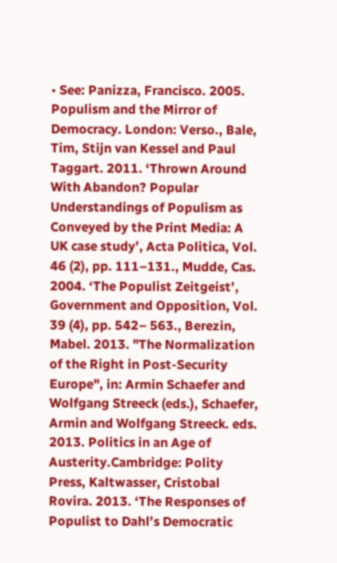• See: Panizza, Francisco. 2005. Populism and the Mirror of Democracy. London: Verso., Bale, Tim, Stijn van Kessel and Paul Taggart. 2011. ‘Thrown Around With Abandon? Popular Understandings of Populism as Conveyed by the Print Media: A UK case study’, Acta Politica, Vol. 46 (2), pp. 111–131., Mudde, Cas. 2004. ‘The Populist Zeitgeist’, Government and Opposition, Vol. 39 (4), pp. 542– 563., Berezin, Mabel. 2013. "The Normalization of the Right in Post-Security Europe", in: Armin Schaefer and Wolfgang Streeck (eds.), Schaefer, Armin and Wolfgang Streeck. eds. 2013. Politics in an Age of Austerity.Cambridge: Polity Press, Kaltwasser, Cristobal Rovira. 2013. ‘The Responses of Populist to Dahl’s Democratic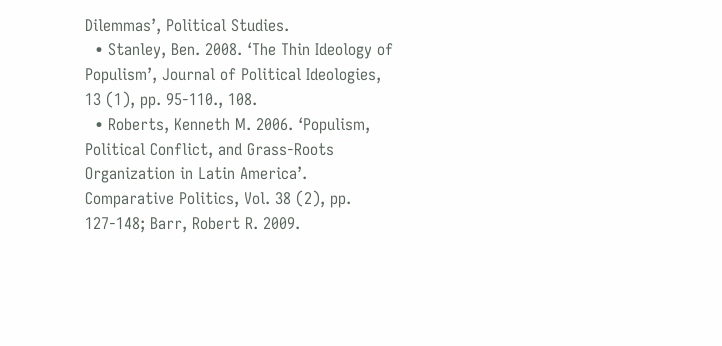Dilemmas’, Political Studies.
  • Stanley, Ben. 2008. ‘The Thin Ideology of Populism’, Journal of Political Ideologies, 13 (1), pp. 95-110., 108.
  • Roberts, Kenneth M. 2006. ‘Populism, Political Conflict, and Grass-Roots Organization in Latin America’. Comparative Politics, Vol. 38 (2), pp. 127-148; Barr, Robert R. 2009.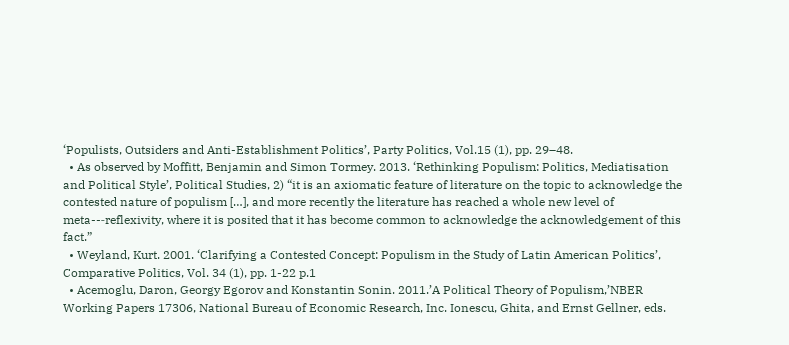‘Populists, Outsiders and Anti-Establishment Politics’, Party Politics, Vol.15 (1), pp. 29–48.
  • As observed by Moffitt, Benjamin and Simon Tormey. 2013. ‘Rethinking Populism: Politics, Mediatisation and Political Style’, Political Studies, 2) “it is an axiomatic feature of literature on the topic to acknowledge the contested nature of populism […], and more recently the literature has reached a whole new level of meta--‐reflexivity, where it is posited that it has become common to acknowledge the acknowledgement of this fact.”
  • Weyland, Kurt. 2001. ‘Clarifying a Contested Concept: Populism in the Study of Latin American Politics’, Comparative Politics, Vol. 34 (1), pp. 1-22 p.1
  • Acemoglu, Daron, Georgy Egorov and Konstantin Sonin. 2011.’A Political Theory of Populism,’NBER Working Papers 17306, National Bureau of Economic Research, Inc. Ionescu, Ghita, and Ernst Gellner, eds.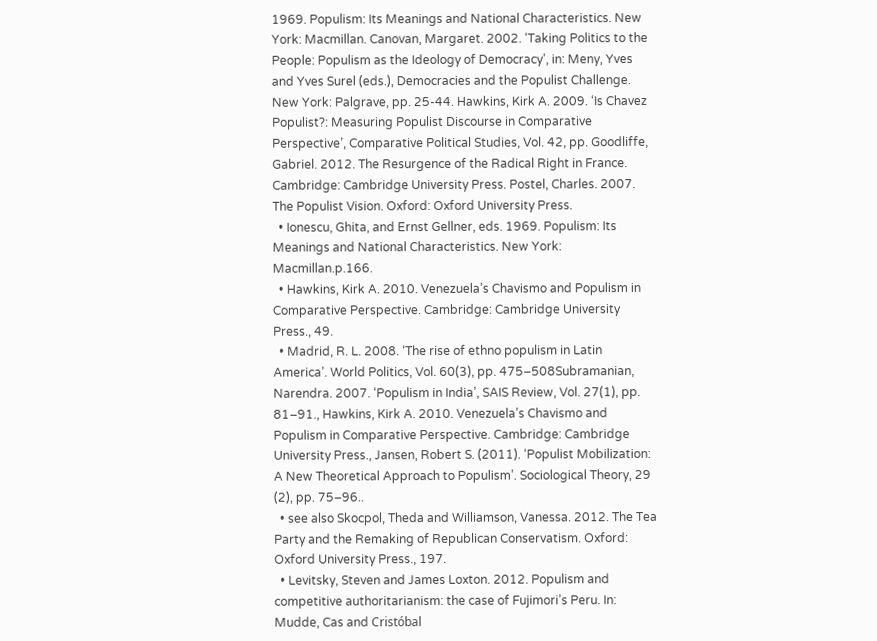1969. Populism: Its Meanings and National Characteristics. New York: Macmillan. Canovan, Margaret. 2002. ‘Taking Politics to the People: Populism as the Ideology of Democracy’, in: Meny, Yves and Yves Surel (eds.), Democracies and the Populist Challenge. New York: Palgrave, pp. 25-44. Hawkins, Kirk A. 2009. ‘Is Chavez Populist?: Measuring Populist Discourse in Comparative Perspective’, Comparative Political Studies, Vol. 42, pp. Goodliffe, Gabriel. 2012. The Resurgence of the Radical Right in France. Cambridge: Cambridge University Press. Postel, Charles. 2007. The Populist Vision. Oxford: Oxford University Press.
  • Ionescu, Ghita, and Ernst Gellner, eds. 1969. Populism: Its Meanings and National Characteristics. New York: Macmillan.p.166.
  • Hawkins, Kirk A. 2010. Venezuela’s Chavismo and Populism in Comparative Perspective. Cambridge: Cambridge University Press., 49.
  • Madrid, R. L. 2008. ‘The rise of ethno populism in Latin America’. World Politics, Vol. 60(3), pp. 475–508Subramanian, Narendra. 2007. ‘Populism in India’, SAIS Review, Vol. 27(1), pp. 81–91., Hawkins, Kirk A. 2010. Venezuela’s Chavismo and Populism in Comparative Perspective. Cambridge: Cambridge University Press., Jansen, Robert S. (2011). ‘Populist Mobilization: A New Theoretical Approach to Populism’. Sociological Theory, 29 (2), pp. 75–96..
  • see also Skocpol, Theda and Williamson, Vanessa. 2012. The Tea Party and the Remaking of Republican Conservatism. Oxford: Oxford University Press., 197.
  • Levitsky, Steven and James Loxton. 2012. Populism and competitive authoritarianism: the case of Fujimori’s Peru. In: Mudde, Cas and Cristóbal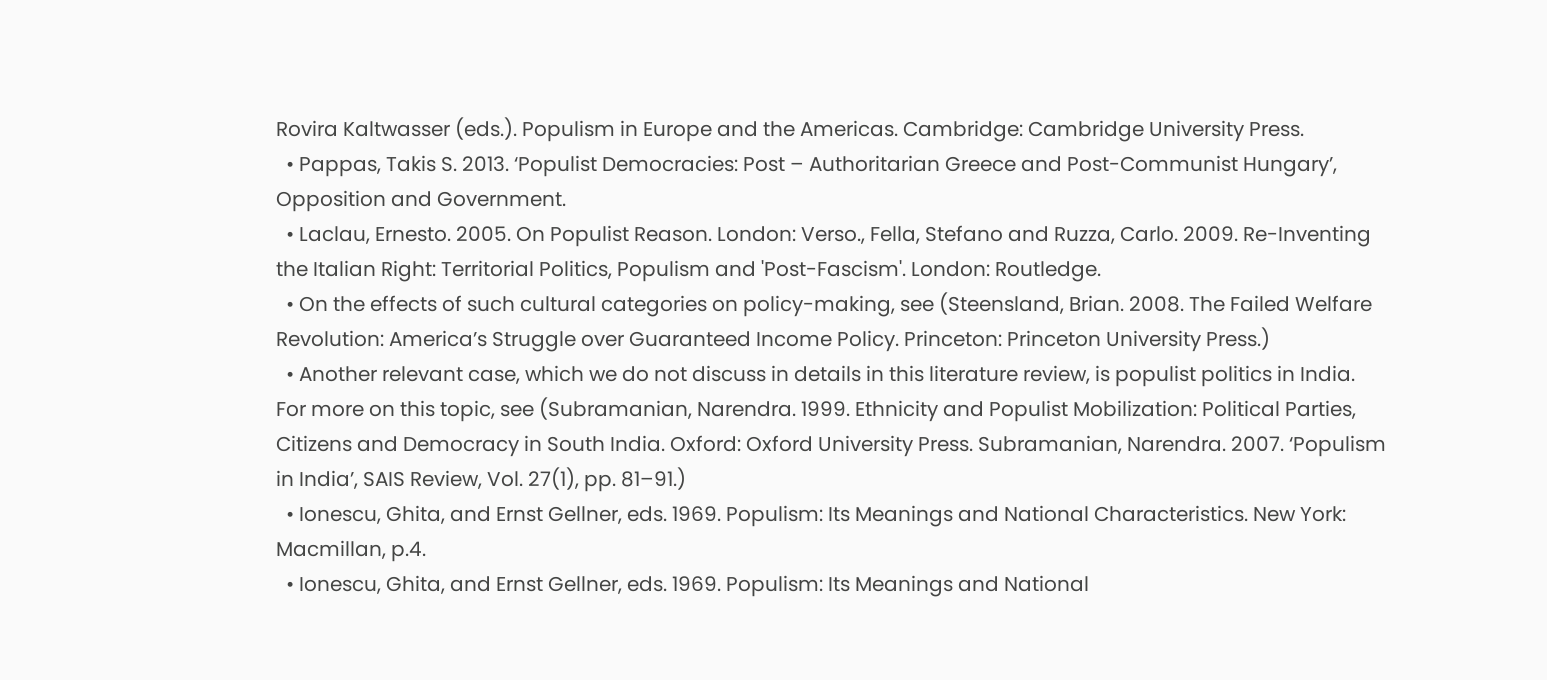Rovira Kaltwasser (eds.). Populism in Europe and the Americas. Cambridge: Cambridge University Press.
  • Pappas, Takis S. 2013. ‘Populist Democracies: Post – Authoritarian Greece and Post-Communist Hungary’, Opposition and Government.
  • Laclau, Ernesto. 2005. On Populist Reason. London: Verso., Fella, Stefano and Ruzza, Carlo. 2009. Re-Inventing the Italian Right: Territorial Politics, Populism and 'Post-Fascism'. London: Routledge.
  • On the effects of such cultural categories on policy-making, see (Steensland, Brian. 2008. The Failed Welfare Revolution: America’s Struggle over Guaranteed Income Policy. Princeton: Princeton University Press.)
  • Another relevant case, which we do not discuss in details in this literature review, is populist politics in India. For more on this topic, see (Subramanian, Narendra. 1999. Ethnicity and Populist Mobilization: Political Parties, Citizens and Democracy in South India. Oxford: Oxford University Press. Subramanian, Narendra. 2007. ‘Populism in India’, SAIS Review, Vol. 27(1), pp. 81–91.)
  • Ionescu, Ghita, and Ernst Gellner, eds. 1969. Populism: Its Meanings and National Characteristics. New York: Macmillan, p.4.
  • Ionescu, Ghita, and Ernst Gellner, eds. 1969. Populism: Its Meanings and National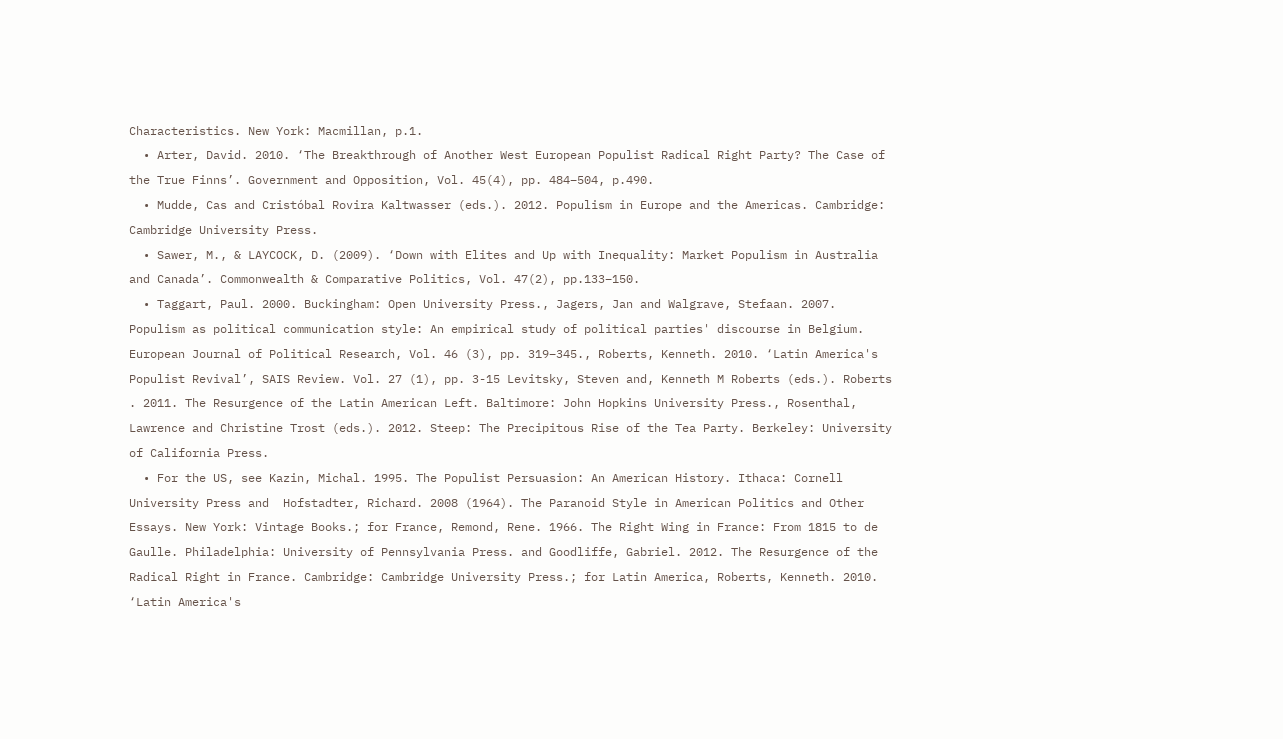Characteristics. New York: Macmillan, p.1.
  • Arter, David. 2010. ‘The Breakthrough of Another West European Populist Radical Right Party? The Case of the True Finns’. Government and Opposition, Vol. 45(4), pp. 484–504, p.490.
  • Mudde, Cas and Cristóbal Rovira Kaltwasser (eds.). 2012. Populism in Europe and the Americas. Cambridge: Cambridge University Press.
  • Sawer, M., & LAYCOCK, D. (2009). ‘Down with Elites and Up with Inequality: Market Populism in Australia and Canada’. Commonwealth & Comparative Politics, Vol. 47(2), pp.133–150.
  • Taggart, Paul. 2000. Buckingham: Open University Press., Jagers, Jan and Walgrave, Stefaan. 2007. Populism as political communication style: An empirical study of political parties' discourse in Belgium. European Journal of Political Research, Vol. 46 (3), pp. 319–345., Roberts, Kenneth. 2010. ‘Latin America's Populist Revival’, SAIS Review. Vol. 27 (1), pp. 3-15 Levitsky, Steven and, Kenneth M Roberts (eds.). Roberts . 2011. The Resurgence of the Latin American Left. Baltimore: John Hopkins University Press., Rosenthal, Lawrence and Christine Trost (eds.). 2012. Steep: The Precipitous Rise of the Tea Party. Berkeley: University of California Press.
  • For the US, see Kazin, Michal. 1995. The Populist Persuasion: An American History. Ithaca: Cornell University Press and  Hofstadter, Richard. 2008 (1964). The Paranoid Style in American Politics and Other Essays. New York: Vintage Books.; for France, Remond, Rene. 1966. The Right Wing in France: From 1815 to de Gaulle. Philadelphia: University of Pennsylvania Press. and Goodliffe, Gabriel. 2012. The Resurgence of the Radical Right in France. Cambridge: Cambridge University Press.; for Latin America, Roberts, Kenneth. 2010. ‘Latin America's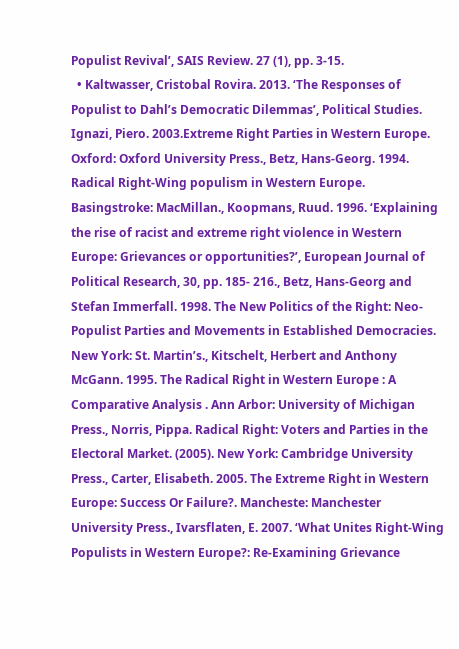Populist Revival’, SAIS Review. 27 (1), pp. 3-15.
  • Kaltwasser, Cristobal Rovira. 2013. ‘The Responses of Populist to Dahl’s Democratic Dilemmas’, Political Studies. Ignazi, Piero. 2003.Extreme Right Parties in Western Europe. Oxford: Oxford University Press., Betz, Hans-Georg. 1994. Radical Right-Wing populism in Western Europe. Basingstroke: MacMillan., Koopmans, Ruud. 1996. ‘Explaining the rise of racist and extreme right violence in Western Europe: Grievances or opportunities?’, European Journal of Political Research, 30, pp. 185- 216., Betz, Hans-Georg and Stefan Immerfall. 1998. The New Politics of the Right: Neo-Populist Parties and Movements in Established Democracies. New York: St. Martin’s., Kitschelt, Herbert and Anthony McGann. 1995. The Radical Right in Western Europe : A Comparative Analysis . Ann Arbor: University of Michigan Press., Norris, Pippa. Radical Right: Voters and Parties in the Electoral Market. (2005). New York: Cambridge University Press., Carter, Elisabeth. 2005. The Extreme Right in Western Europe: Success Or Failure?. Mancheste: Manchester University Press., Ivarsflaten, E. 2007. ‘What Unites Right-Wing Populists in Western Europe?: Re-Examining Grievance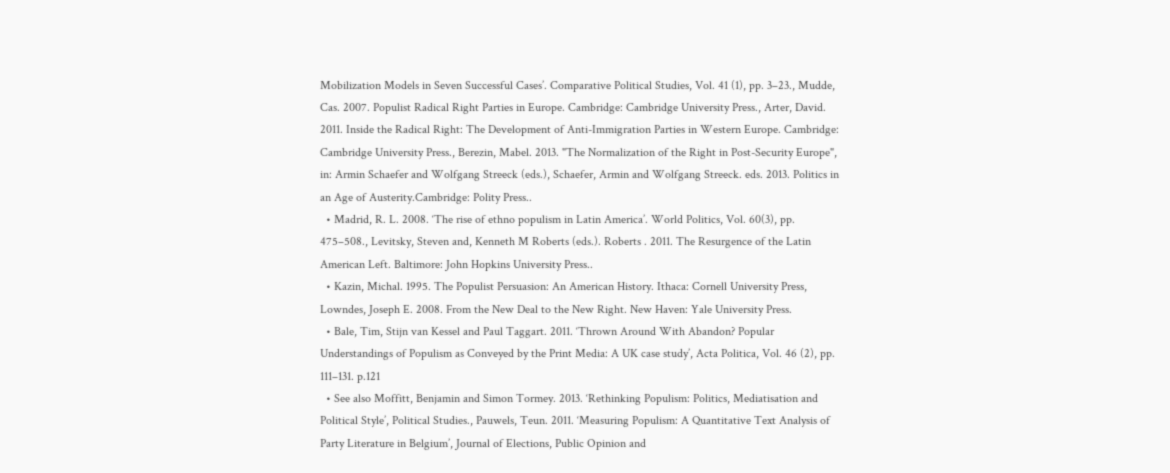Mobilization Models in Seven Successful Cases’. Comparative Political Studies, Vol. 41 (1), pp. 3–23., Mudde, Cas. 2007. Populist Radical Right Parties in Europe. Cambridge: Cambridge University Press., Arter, David. 2011. Inside the Radical Right: The Development of Anti-Immigration Parties in Western Europe. Cambridge: Cambridge University Press., Berezin, Mabel. 2013. "The Normalization of the Right in Post-Security Europe", in: Armin Schaefer and Wolfgang Streeck (eds.), Schaefer, Armin and Wolfgang Streeck. eds. 2013. Politics in an Age of Austerity.Cambridge: Polity Press..
  • Madrid, R. L. 2008. ‘The rise of ethno populism in Latin America’. World Politics, Vol. 60(3), pp. 475–508., Levitsky, Steven and, Kenneth M Roberts (eds.). Roberts . 2011. The Resurgence of the Latin American Left. Baltimore: John Hopkins University Press..
  • Kazin, Michal. 1995. The Populist Persuasion: An American History. Ithaca: Cornell University Press, Lowndes, Joseph E. 2008. From the New Deal to the New Right. New Haven: Yale University Press.
  • Bale, Tim, Stijn van Kessel and Paul Taggart. 2011. ‘Thrown Around With Abandon? Popular Understandings of Populism as Conveyed by the Print Media: A UK case study’, Acta Politica, Vol. 46 (2), pp. 111–131. p.121
  • See also Moffitt, Benjamin and Simon Tormey. 2013. ‘Rethinking Populism: Politics, Mediatisation and Political Style’, Political Studies., Pauwels, Teun. 2011. ‘Measuring Populism: A Quantitative Text Analysis of Party Literature in Belgium’, Journal of Elections, Public Opinion and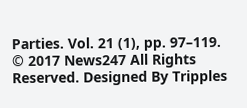Parties. Vol. 21 (1), pp. 97–119.
© 2017 News247 All Rights Reserved. Designed By Tripples